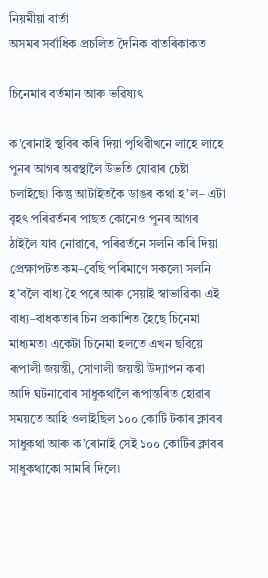নিয়মীয়া বাৰ্তা
অসমৰ সৰ্বাধিক প্ৰচলিত দৈনিক বাতৰিকাকত

চিনেমাৰ বর্তমান আৰু ভৱিষ্যৎ

ক’ৰোনাই স্থবিৰ কৰি দিয়া পৃথিৱীখনে লাহে লাহে পুনৰ আগৰ অৱস্থালৈ উভতি যোৱাৰ চেষ্টা চলাইছে৷ কিন্তু আটাইতকৈ ডাঙৰ কথা হ’ল– এটা বৃহৎ পৰিৱর্তনৰ পাছত কোনেও পুনৰ আগৰ ঠাইলৈ যাব নোৱাৰে, পৰিৱর্তনে সলনি কৰি দিয়া প্রেক্ষাপটত কম–বেছি পৰিমাণে সকলো সলনি হ’বলৈ বাধ্য হৈ পৰে আৰু সেয়াই স্বাভাৱিক৷ এই বাধ্য–বাধকতাৰ চিন প্রকাশিত হৈছে চিনেমা মাধ্যমত৷ একেটা চিনেমা হলতে এখন ছবিয়ে ৰূপালী জয়ন্তী, সোণালী জয়ন্তী উদ্যাপন কৰা আদি ঘটনাবোৰ সাধুকথালৈ ৰূপান্তৰিত হোৱাৰ সময়তে আহি ওলাইছিল ১০০ কোটি টকাৰ ক্লাবৰ সাধুকথা আৰু ক’ৰোনাই সেই ১০০ কোটিৰ ক্লাবৰ সাধুকথাকো সামৰি দিলে৷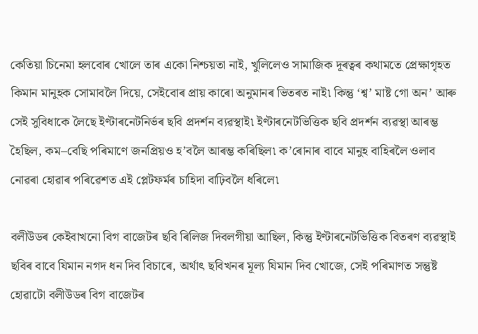কেতিয়া চিনেমা হলবোৰ খোলে তাৰ একো নিশ্চয়তা নাই, খুলিলেও সামাজিক দূৰত্বৰ কথামতে প্রেক্ষাগৃহত কিমান মানুহক সোমাবলৈ দিয়ে, সেইবোৰ প্রায় কাৰো অনুমানৰ ভিতৰত নাই৷ কিন্তু ‘শ্ব’ মাষ্ট গো অন’ আৰু সেই সুবিধাকে লৈছে ইণ্টাৰনেটনির্ভৰ ছবি প্রদর্শন ব্যৱস্থাই৷ ইণ্টাৰনেটভিত্তিক ছবি প্রদর্শন ব্যৱস্থা আৰম্ভ হৈছিল, কম–বেছি পৰিমাণে জনপ্রিয়ও হ’বলৈ আৰম্ভ কৰিছিল৷ ক’ৰোনাৰ বাবে মানুহ বাহিৰলৈ ওলাব নোৱৰা হোৱাৰ পৰিৱেশত এই প্লেটফর্মৰ চাহিদা বাঢ়িবলৈ ধৰিলে৷

বলীউডৰ কেইবাখনো বিগ বাজেটৰ ছবি ৰিলিজ দিবলগীয়া আছিল, কিন্তু ইণ্টাৰনেটভিত্তিক বিতৰণ ব্যৱস্থাই ছবিৰ বাবে যিমান নগদ ধন দিব বিচাৰে, অর্থাৎ ছবিখনৰ মূল্য যিমান দিব খোজে, সেই পৰিমাণত সন্তুষ্ট হোৱাটো বলীউডৰ বিগ বাজেটৰ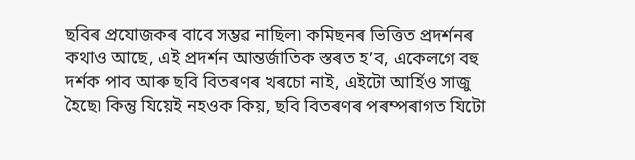ছবিৰ প্রযোজকৰ বাবে সম্ভৱ নাছিল৷ কমিছনৰ ভিত্তিত প্রদর্শনৰ কথাও আছে, এই প্রদর্শন আন্তর্জাতিক স্তৰত হ’ব, একেলগে বহু দর্শক পাব আৰু ছবি বিতৰণৰ খৰচো নাই, এইটো আর্হিও সাজু হৈছে৷ কিন্তু যিয়েই নহওক কিয়, ছবি বিতৰণৰ পৰম্পৰাগত যিটো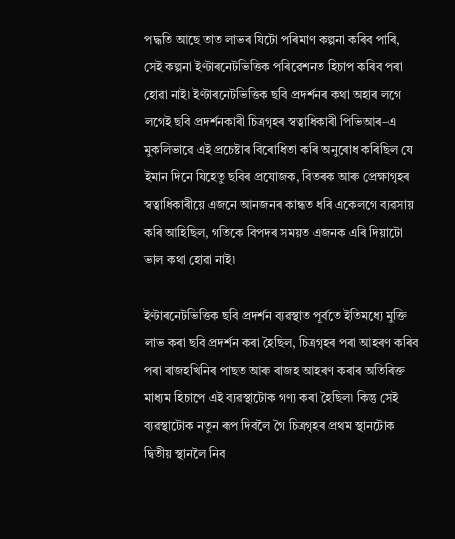পদ্ধতি আছে তাত লাভৰ যিটো পৰিমাণ কল্পনা কৰিব পাৰি, সেই কল্পনা ইণ্টাৰনেটভিত্তিক পৰিৱেশনত হিচাপ কৰিব পৰা হোৱা নাই৷ ইণ্টাৰনেটভিত্তিক ছবি প্রদর্শনৰ কথা অহাৰ লগে লগেই ছবি প্রদর্শনকাৰী চিত্রগৃহৰ স্বত্বাধিকাৰী পিভিআৰ–এ মুকলিভাৱে এই প্রচেষ্টাৰ বিৰোধিতা কৰি অনুৰোধ কৰিছিল যে ইমান দিনে যিহেতু ছবিৰ প্রযোজক, বিতৰক আৰু প্রেক্ষাগৃহৰ স্বত্বাধিকাৰীয়ে এজনে আনজনৰ কান্ধত ধৰি একেলগে ব্যৱসায় কৰি আহিছিল, গতিকে বিপদৰ সময়ত এজনক এৰি দিয়াটো ভাল কথা হোৱা নাই৷

ইণ্টাৰনেটভিত্তিক ছবি প্রদর্শন ব্যৱস্থাত পূর্বতে ইতিমধ্যে মুক্তি লাভ কৰা ছবি প্রদর্শন কৰা হৈছিল, চিত্রগৃহৰ পৰা আহৰণ কৰিব পৰা ৰাজহখিনিৰ পাছত আৰু ৰাজহ আহৰণ কৰাৰ অতিৰিক্ত মাধ্যম হিচাপে এই ব্যৱস্থাটোক গণ্য কৰা হৈছিল৷ কিন্তু সেই ব্যৱস্থাটোক নতুন ৰূপ দিবলৈ গৈ চিত্রগৃহৰ প্রথম স্থানটোক দ্বিতীয় স্থানলৈ নিব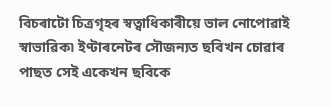বিচৰাটো চিত্রগৃহৰ স্বত্বাধিকাৰীয়ে ভাল নোপোৱাই স্বাভাৱিক৷ ইণ্টাৰনেটৰ সৌজন্যত ছবিখন চোৱাৰ পাছত সেই একেখন ছবিকে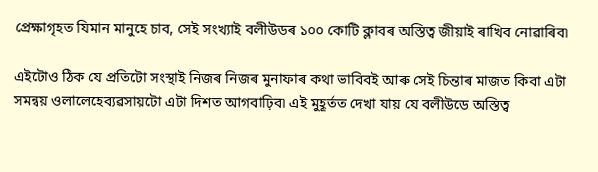প্রেক্ষাগৃহত যিমান মানুহে চাব, সেই সংখ্যাই বলীউডৰ ১০০ কোটি ক্লাবৰ অস্তিত্ব জীয়াই ৰাখিব নোৱাৰিব৷

এইটোও ঠিক যে প্রতিটো সংস্থাই নিজৰ নিজৰ মুনাফাৰ কথা ভাবিবই আৰু সেই চিন্তাৰ মাজত কিবা এটা সমন্বয় ওলালেহেব্যৱসায়টো এটা দিশত আগবাঢ়িব৷ এই মুহূর্তত দেখা যায় যে বলীউডে অস্তিত্ব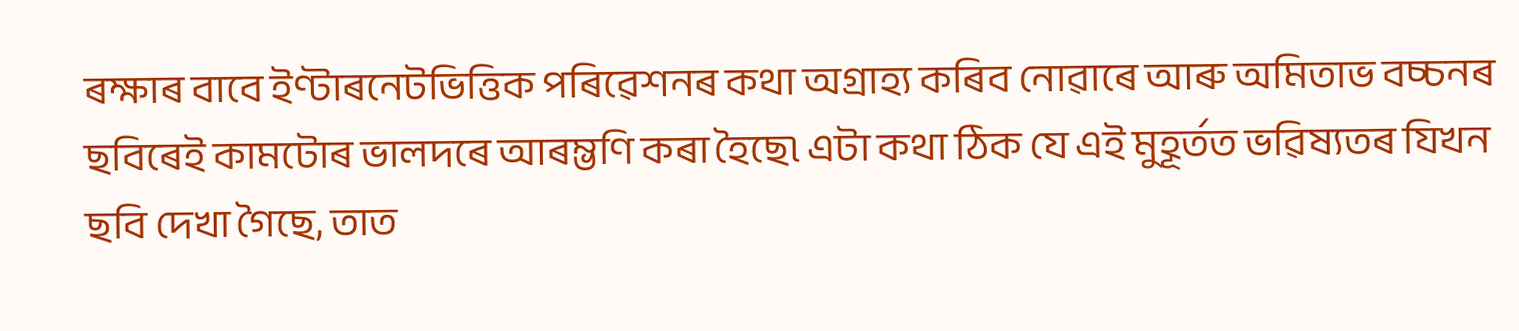ৰক্ষাৰ বাবে ইণ্টাৰনেটভিত্তিক পৰিৱেশনৰ কথা অগ্রাহ্য কৰিব নোৱাৰে আৰু অমিতাভ বচ্চনৰ ছবিৰেই কামটোৰ ভালদৰে আৰম্ভণি কৰা হৈছে৷ এটা কথা ঠিক যে এই মুহূর্তত ভৱিষ্যতৰ যিখন ছবি দেখা গৈছে, তাত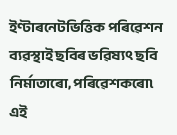ইণ্টাৰনেটভিত্তিক পৰিৱেশন ব্যৱস্থাই ছবিৰ ভৱিষ্যৎ ছবি নির্মাতাৰো, পৰিৱেশকৰো৷ এই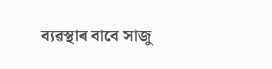ব্যৱস্থাৰ বাবে সাজু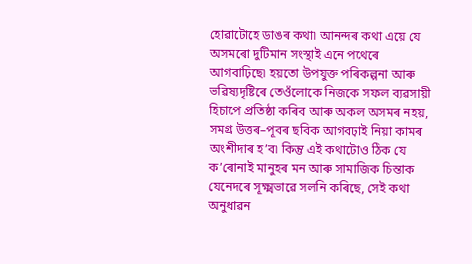হোৱাটোহে ডাঙৰ কথা৷ আনন্দৰ কথা এয়ে যে অসমৰো দুটিমান সংস্থাই এনে পথেৰে আগবাঢ়িছে৷ হয়তো উপযুক্ত পৰিকল্পনা আৰু ভৱিষ্যদৃষ্টিৰে তেওঁলোকে নিজকে সফল ব্যৱসায়ী হিচাপে প্রতিষ্ঠা কৰিব আৰু অকল অসমৰ নহয়, সমগ্র উত্তৰ–পূবৰ ছবিক আগবঢ়াই নিয়া কামৰ অংশীদাৰ হ’ব৷ কিন্তু এই কথাটোও ঠিক যে ক’ৰোনাই মানুহৰ মন আৰু সামাজিক চিন্তাক যেনেদৰে সূক্ষ্মভাৱে সলনি কৰিছে, সেই কথা অনুধাৱন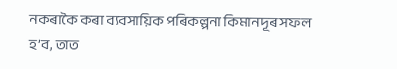নকৰাকৈ কৰা ব্যবসায়িক পৰিকল্পনা কিমানদূৰ সফল হ’ব, তাত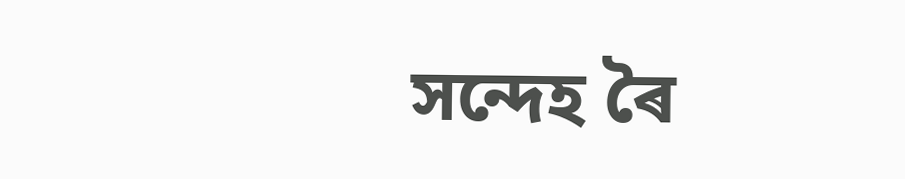সন্দেহ ৰৈ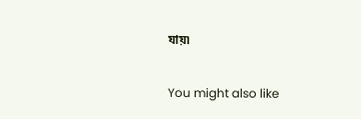যায়৷

You might also like